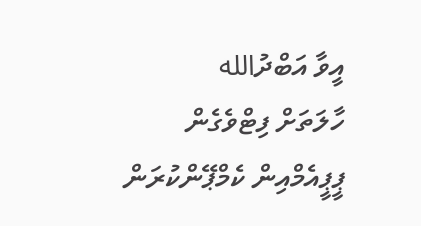އީވާ އަބްދުالله
ހާލަތަށް ފިޓްވެގެން ޕީޕީއެމްއިން ކެމްޕޭންކުރަން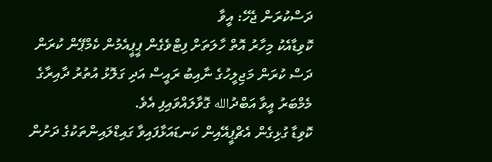ދަސްކުރަން ޖެހޭ: އީވާ
ކޮވިޑާއެކު މިހާރު އޮތް ހާލަތަށް ފިޓްވެގެން ޕީޕީއެމުން ކެމްޕޭން ކުރަން ދަސް ކުރަން މަޖިލީހުގެ ނާއިބު ރައީސް އަދި ގަލޮޅު އުތުރު ދާއިރާގެ މެމްބަރު އީވާ އަބްދުالله ގޮވާލައްވައިފި އެވެ.
ކޮވިޑާ ގުޅިގެން އެޗްޕީއޭއިން ކަނޑައަޅާފައިވާ ގައިޑްލައިންތަކުގެ ދަށުން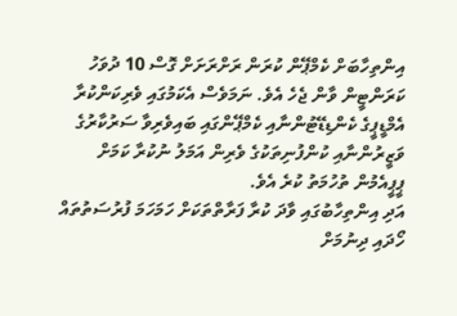އިންތިހާބަށް ކެމްޕޭން ކުރަން ރަށްރަށަށް ގޮސް 10 ދުވަހު ކަރަންޓީން ވާން ޖެހެ އެވެ. ނަމަވެސް އެކަމުގައި ވެރިކަންކުރާ އެމްޑީޕީގެ ކެންޑިޑޭޓުންނާއި ކެމްޕޭންގައި ބައިވެރިވާ ސަރުކާރުގެ ވަޒީރުންނާއި ކުންފުނިތަކުގެ ވެރިން އަމަލު ނުކުރާ ކަމަށް ޕީޕީއެމުން ތުހުމަތު ކުރެ އެވެ.
އަދި އިންތިހާބުގައި ވާދަ ކުރާ ފަރާތްތަކަށް ހަމަހަމަ ފުރުސަތުތައް ހޯދައި ދިނުމަށް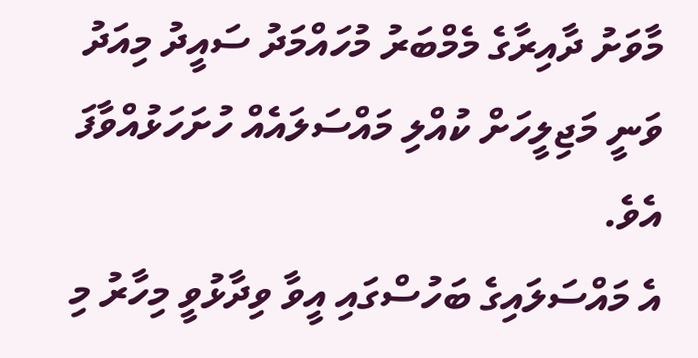މާވަށު ދާއިރާގެ މެމްބަރު މުހައްމަދު ސައީދު މިއަދު ވަނީ މަޖިލީހަށް ކުއްލި މައްސަލައެއް ހުށަހަޅުއްވާފަ އެވެ.
އެ މައްސަލައިގެ ބަހުސްގައި އީވާ ވިދާޅުވީ މިހާރު މި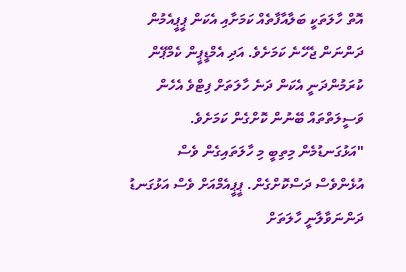އޮތް ހާލަތަކީ ބަލާއާފާތެއް ކަމަށާއި އެކަން ޕީޕީއެމުން ދަންނަން ޖެހޭނެ ކަމަށެވެ. އަދި އެމްޑީޕީން ކެމްޕޭން ކުރަމުންދަނީ އެކަން ދަނެ ހާލަތަށް ފިޓްވެ އެހެން ވަސީލަތްތައް ބޭނުން ކޮށްގެން ކަމަށެވެ.
"އަޅުގަނޑުމެން މިތިބީ މި ހާލަތައިގެން ވެސް އުޅެންވެސް ދަސްކޮށްގެން. ޕީޕީއެމްއަށް ވެސް އަޅުގަނޑު ދަންނަވާލާނީ ހާލަތަށް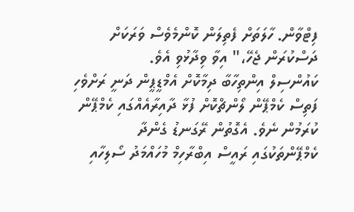ފިޓްވާން. ހާލަތަށް ފެތިލަން ކޮންމެވެސް ވަރަކަށް ދަސްކުރަން ޖެހޭ،" އިވާ ވިދާޅުވި އެވެ.
ކައުންސިލް އިންތިހާބާ ދިމާކޮށް އެމްޑީޕީން ދަނީ ރަށްވެހި ފަތިސް ކެމްޕޭން ލޯންޗްކޮށް ފުޅާ ދާއިރާއެއްގައި ކެމްޕޭން ކުރަމުން ނެވެ. އެގޮތުން ރޭގަނޑު ގެންދާ ކެމްޕޭންތަކުގައި ރައީސް އިބްރާހިމް މުހައްމަދު ސޯލިހާއި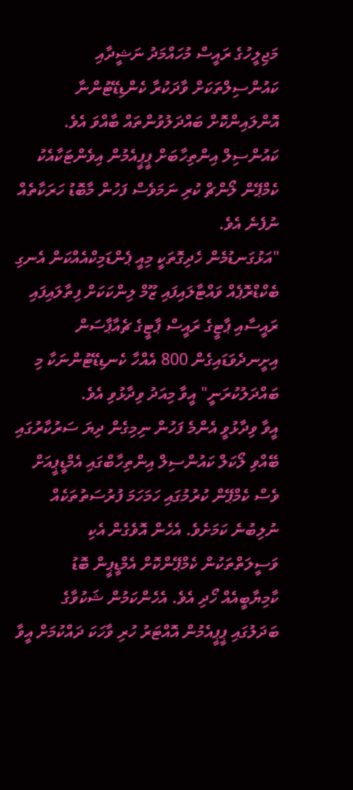މަޖިލީހުގެ ރައީސް މުހައްމަދު ނަޝީދާއި ކައުންސިލްތަކަށް ވާދަކުރާ ކެންޑިޑޭޓުންނާ އޮންލައިންކޮށް ބައްދަލުވުންތައް ބާއްވަ އެވެ.
ކައުންސިލް އިންތިހާބަށް ޕީޕީއެމުން އިވެންޓަކާއެކު ކެމްޕޭން ލޯންޗް ކުރި ނަމަވެސް ފަހުން މާބޮޑު ހަރަކާތެއް ނުފެނެ އެވެ.
"އަޅުގަނޑުމެން ހެދިގޮތަކީ މިއީ ޕެންޑަމިކްއެއްކަން އެނގި ބެކްޑްރޮޕެއް ވައްޓާލައިފައި ޒޫމް ލިންކަކަށް ފިތާލައިފައި ރައީސާއި ޕާޓީގެ ރައީސް ޕާޓީގެ ޗެއާޕާސަން އިށީނދެވަޑައިގެން 800 އެއްހާ ކެނޑިޑޭޓުންނަކާ މި ބައްދަލުކުރަނީ" އީވާ މިއަދު ވިދާޅުވި އެވެ.
އީވާ ވިދާޅުވީ އެންމެ ފަހުން ނިމިގެން ދިޔަ ސަރުކާރުގައި ބޭއްވި ލޯކަލް ކައުންސިލް އިންތިހާބްގައި އެމްޑީޕީއަށް ވެސް ކެމްޕޭން ކުރުމުގައި ހަމަހަމަ ފުރުސަތުތަކެއް ނުލިބުނެ ކަމަށެވެ. އެހެން އޮވެގެން އެކި ވަސީލަތްތަކުން ކެމްޕޭންކޮށް އެމްޑީޕީން ބޮޑު ކާމިޔާބީއެއް ހޯދި އެވެ. އެހެންކަމުން ޝަކުވާގެ ބަދަލުގައި ޕީޕީއެމުން އޮއްޓަރު ހުރި ވާހަކަ ދައްކުމަށް އީވާ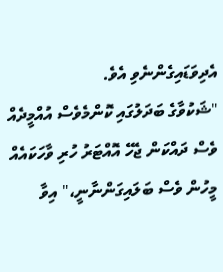އެދިވަޑައިގެންނެވި އެވެ.
"ޝަކުވާގެ ބަދަލުގައި ކޮންމެވެސް އުއްމީދެއް ވެސް ދައްކަން ޖެހޭ އޮއްޓަރު ހުރި ވާހަކައެއް މީހުން ވެސް ބަލައިގަންނާނީ،" އިވާ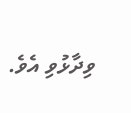ވިދާޅުވި އެވެ.